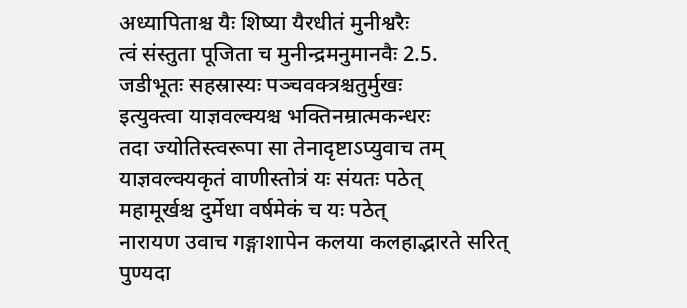अध्यापिताश्च यैः शिष्या यैरधीतं मुनीश्वरैः
त्वं संस्तुता पूजिता च मुनीन्द्रमनुमानवैः 2.5.
जडीभूतः सहस्रास्यः पञ्चवक्त्रश्चतुर्मुखः
इत्युक्त्वा याज्ञवल्क्यश्च भक्तिनम्रात्मकन्धरः
तदा ज्योतिस्त्वरूपा सा तेनादृष्टाऽप्युवाच तम्
याज्ञवल्क्यकृतं वाणीस्तोत्रं यः संयतः पठेत्
महामूर्खश्च दुर्मेधा वर्षमेकं च यः पठेत्
नारायण उवाच गङ्गाशापेन कलया कलहाद्भारते सरित्
पुण्यदा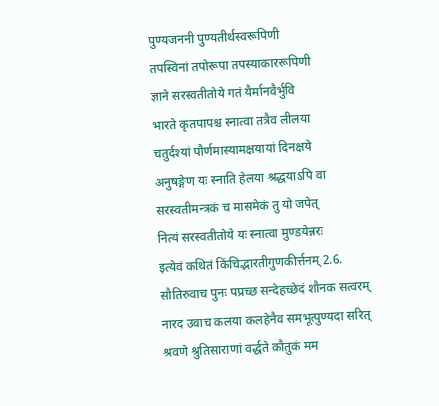पुण्यजननी पुण्यतीर्थस्वरूपिणी
तपस्विनां तपोरूपा तपस्याकाररूपिणी
ज्ञाने सरस्वतीतोये गतं यैर्मानवैर्भुवि
भारते कृतपापश्च स्नात्वा तत्रैव लीलया
चतुर्दश्यां पौर्णमास्यामक्षयायां दिनक्षये
अनुषङ्गेण यः स्नाति हेलया श्रद्धयाऽपि वा
सरस्वतीमन्त्रकं च मासमेकं तु यो जपेत्
नित्यं सरस्वतीतोये यः स्नात्वा मुण्डयेन्नरः
इत्येवं कथितं किंचिद्भारतीगुणकीर्त्तनम् 2.6.
सौतिरुवाच पुनः पप्रच्छ सन्देहच्छेदं शौनक सत्वरम्
नारद उवाच कलया कलहेनैव समभूत्पुण्यदा सरित्
श्रवणे श्रुतिसाराणां वर्द्धते कौतुकं मम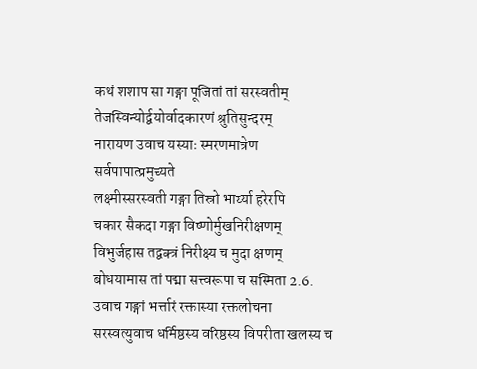कथं शशाप सा गङ्गा पूजितां तां सरस्वतीम्
तेजस्विन्योर्द्वयोर्वादकारणं श्रुतिसुन्दरम्
नारायण उवाच यस्याः स्मरणमात्रेण सर्वपापात्प्रमुच्यते
लक्ष्मीस्सरस्वती गङ्गा तिस्रो भार्य्या हरेरपि
चकार सैकदा गङ्गा विष्णोर्मुखनिरीक्षणम्
विभुर्जहास तद्वक्त्रं निरीक्ष्य च मुदा क्षणम्
बोधयामास तां पद्मा सत्त्वरूपा च सस्मिता 2.6.
उवाच गङ्गां भर्त्तारं रक्तास्या रक्तलोचना
सरस्वत्युवाच धर्मिष्ठस्य वरिष्ठस्य विपरीता खलस्य च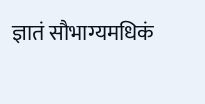ज्ञातं सौभाग्यमधिकं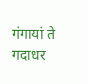गंगायां ते गदाधर